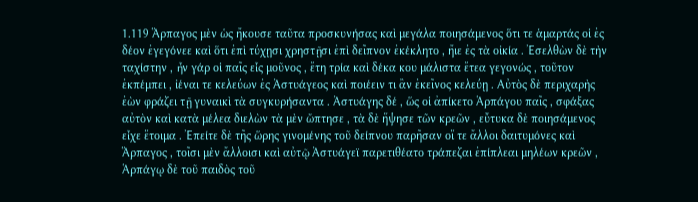1.119 Ἅρπαγος μὲν ὡς ἤκουσε ταῦτα προσκυνήσας καὶ μεγάλα ποιησάμενος ὅτι τε ἁμαρτάς οἱ ἐς δέον ἐγεγόνεε καὶ ὅτι ἐπὶ τύχῃσι χρηστῇσι ἐπὶ δεῖπνον ἐκέκλητο , ἤιε ἐς τὰ οἰκία . Ἐσελθὼν δὲ τὴν ταχίστην , ἦν γάρ οἱ παῖς εἷς μοῦνος , ἔτη τρία καὶ δέκα κου μάλιστα ἔτεα γεγονώς , τοῦτον ἐκπέμπει , ἰέναι τε κελεύων ἐς Ἀστυάγεος καὶ ποιέειν τι ἂν ἐκεῖνος κελεύῃ . Αὐτὸς δὲ περιχαρὴς ἐὼν φράζει τῇ γυναικὶ τὰ συγκυρήσαντα . Ἀστυάγης δέ , ὥς οἱ ἀπίκετο Ἁρπάγου παῖς , σφάξας αὐτὸν καὶ κατὰ μέλεα διελὼν τὰ μὲν ὤπτησε , τὰ δὲ ἥψησε τῶν κρεῶν , εὔτυκα δὲ ποιησάμενος εἶχε ἕτοιμα . Ἐπείτε δὲ τῆς ὥρης γινομένης τοῦ δείπνου παρῆσαν οἵ τε ἄλλοι δαιτυμόνες καὶ Ἅρπαγος , τοῖσι μὲν ἄλλοισι καὶ αὐτῷ Ἀστυάγεϊ παρετιθέατο τράπεζαι ἐπίπλεαι μηλέων κρεῶν , Ἁρπάγῳ δὲ τοῦ παιδὸς τοῦ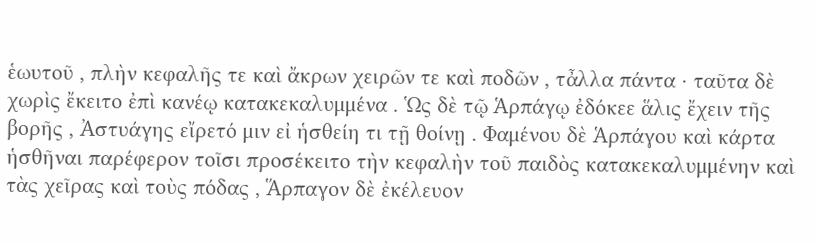ἑωυτοῦ , πλὴν κεφαλῆς τε καὶ ἄκρων χειρῶν τε καὶ ποδῶν , τἆλλα πάντα · ταῦτα δὲ χωρὶς ἔκειτο ἐπὶ κανέῳ κατακεκαλυμμένα . Ὡς δὲ τῷ Ἁρπάγῳ ἐδόκεε ἅλις ἔχειν τῆς βορῆς , Ἀστυάγης εἴρετό μιν εἰ ἡσθείη τι τῇ θοίνῃ . Φαμένου δὲ Ἁρπάγου καὶ κάρτα ἡσθῆναι παρέφερον τοῖσι προσέκειτο τὴν κεφαλὴν τοῦ παιδὸς κατακεκαλυμμένην καὶ τὰς χεῖρας καὶ τοὺς πόδας , Ἅρπαγον δὲ ἐκέλευον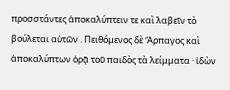προσστάντες ἀποκαλύπτειν τε καὶ λαβεῖν τὸ βούλεται αὐτῶν . Πειθόμενος δὲ Ἅρπαγος καὶ ἀποκαλύπτων ὁρᾷ τοῦ παιδὸς τὰ λείμματα · ἰδὼν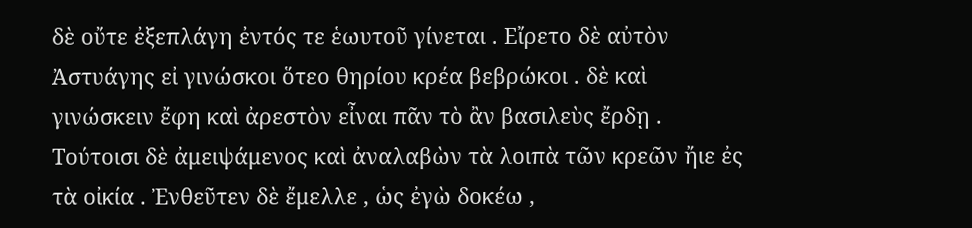δὲ οὔτε ἐξεπλάγη ἐντός τε ἑωυτοῦ γίνεται . Εἴρετο δὲ αὐτὸν Ἀστυάγης εἰ γινώσκοι ὅτεο θηρίου κρέα βεβρώκοι . δὲ καὶ γινώσκειν ἔφη καὶ ἀρεστὸν εἶναι πᾶν τὸ ἂν βασιλεὺς ἔρδῃ . Τούτοισι δὲ ἀμειψάμενος καὶ ἀναλαβὼν τὰ λοιπὰ τῶν κρεῶν ἤιε ἐς τὰ οἰκία . Ἐνθεῦτεν δὲ ἔμελλε , ὡς ἐγὼ δοκέω ,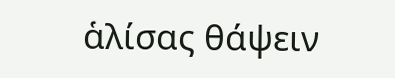ἁλίσας θάψειν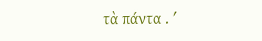τὰ πάντα . ʹ